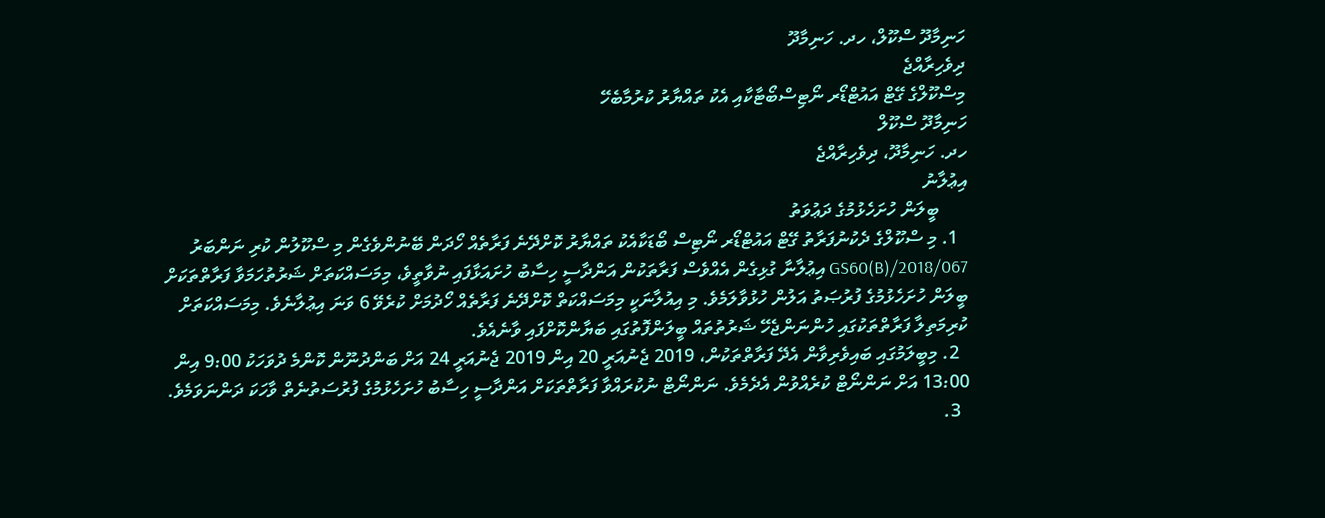ހަނިމާދޫ ސްކޫލް، ހދ. ހަނިމާދޫ
ދިވެހިރާއްޖެ
މިސްކޫލްގެ ގޭޓް އައުޓްޑޯރ ނޯޓިސްބޯޓާކާއި އެކު ތައްޔާރު ކުރުމާބެހޭ
ހަނިމާދޫ ސްކޫލް
ހދ. ހަނިމާދޫ، ދިވެހިރާއްޖެ
އިޢުލާނު
      ބީލަން ހުށަހެޅުމުގެ ދަޢުވަތު
  1. މި ސްކޫލްގެ ދެކުނުފަރާތު ގޭޓް އައުޓްޑޯރ ނޯޓިސް ބޯޑަކާއެކު ތައްޔާރު ކޮށްދޭނެ ފަރާތެއް ހޯދަން ބޭނުންވެގެން މި ސްކޫލުން ކުރި ނަންބަރު GS60(B)/2018/067 އިޢުލާނާ ގުޅިގެން އެއްވެސް ފަރާތަކުން އަންދާސީ ހިސާބު ހުށައަޅާފައި ނުވާތީވެ، މިމަސައްކަތަށް ޝަރުތުހަމަވާ ފަރާތްތަކަށް ބީލަން ހުށަހެޅުމުގެ ފުރުޞަތު އަލުން ހުޅުވާލަމެވެ. މި އިއުލާނަކީ މިމަސައްކަތް ކޮށްދޭނެ ފަރާތެއް ހޯދުމަށް ކުރެވޭ 6 ވަނަ އިޢުލާނެވެ. މިމަސައްކަތަށް ކުރިމަތިލާ ފަރާތްތަކުގައި ހުންނަންޖެހޭ ޝަރުތުތައް ބީލަންފޮތުގައި ބަޔާންކޮށްފައި ވާނެއެވެ.
  2. މިބީލަމުގައި ބައިވެރިވާން އެދޭ ފަރާތްތަކުން، 2019 ޖެނުއަރީ 20 އިން 2019 ޖެނުއަރީ 24 އަށް ބަންދުނޫން ކޮންމެ ދުވަހަކު 9:00 އިން 13:00 އަށް ނަންނޯޓް ކުރެއްވުން އެދެމެވެ. ނަންނޯޓް ނުކުރައްވާ ފަރާތްތަކަށް އަންދާސީ ހިސާބު ހުށަހެޅުމުގެ ފުރުސަތުނެތް ވާހަކަ ދަންނަވަމެވެ.
  3.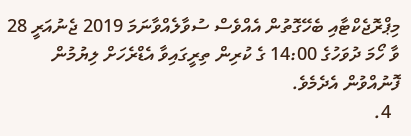މިޕްރޮޖެކްޓާއި ބެހޭގޮތުން އެއްވެސް ސުވާލެއްވާނަމަ 2019 ޖެނުއަރީ 28 ވާ ހޯމަ ދުވަހުގެ 14:00 ގެ ކުރިން ތިރީގައިވާ އެޑްރެހަށް ލިޔުމުން ފޮނުއްވުން އެދެމެވެ.
  4.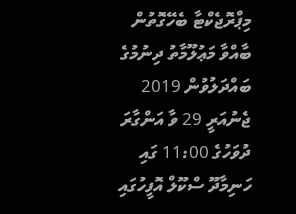މިޕްރޮޖެކްޓާ ބެހޭގޮތުން ބާއްވާ މަޢުލޫމާތު ދިނުމުގެ ބައްދަލުވުން 2019 ޖެނުއަރީ 29 ވާ އަންގާރަ ދުވަހުގެ 11:00 ގައި ހަނިމާދޫ ސްކޫލް އޮފީހުގައި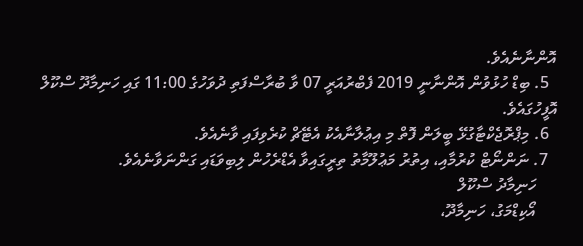އޮންނާނެއެވެ.
  5. ބިޑް ހުޅުވުން އޮންނާނީ 2019 ފެބްރުއަރީ 07 ވާ ބުރާސްފަތި ދުވަހުގެ 11:00 ގައި ހަނިމާދޫ ސްކޫލް އޮފީހުގައެވެ.
  6. މިޕްރޮޖެކްޓާގުޅޭ ބީލަން ފޮތް މި އިޢުލާނާއެކު އެޓޭޗް ކުރެވިފައި ވާނެއެވެ.
  7. ނަންނޯޓް ކުރުމާއި، އިތުރު މަޢުލޫމާތު ތިރީގައިވާ އެޑްރެހުން ލިބިވަޑައި ގަންނަވާނެއެވެ.
     ހަނިމާދު ސްކޫލް
     އޯކިޑްމަގު، ހަނިމާދޫ،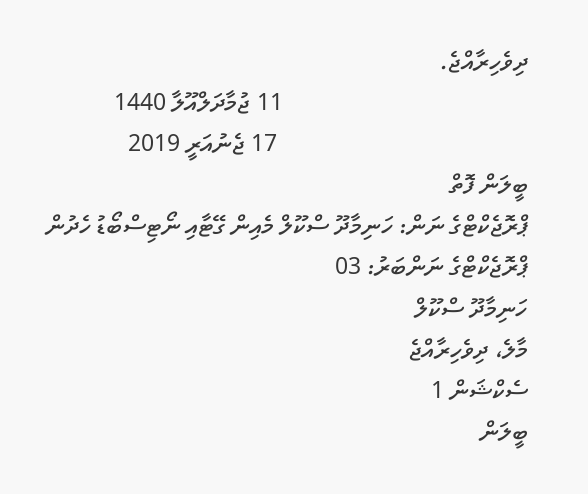ދިވެހިރާއްޖެ.
                                         11 ޖުމާދަލްއޫލާ 1440
                                          17 ޖެނުއަރީ 2019
ބީލަން ފޮތް
ޕްރޮޖެކްޓްގެ ނަން: ހަނިމާދޫ ސްކޫލް މެއިން ގޭޓާއި ނޯޓިސްބޯޑު ހެދުން
ޕްރޮޖެކްޓްގެ ނަންބަރު: 03
ހަނިމާދޫ ސްކޫލް
މާލެ، ދިވެހިރާއްޖެ
ސެކްޝަން 1
ބީލަން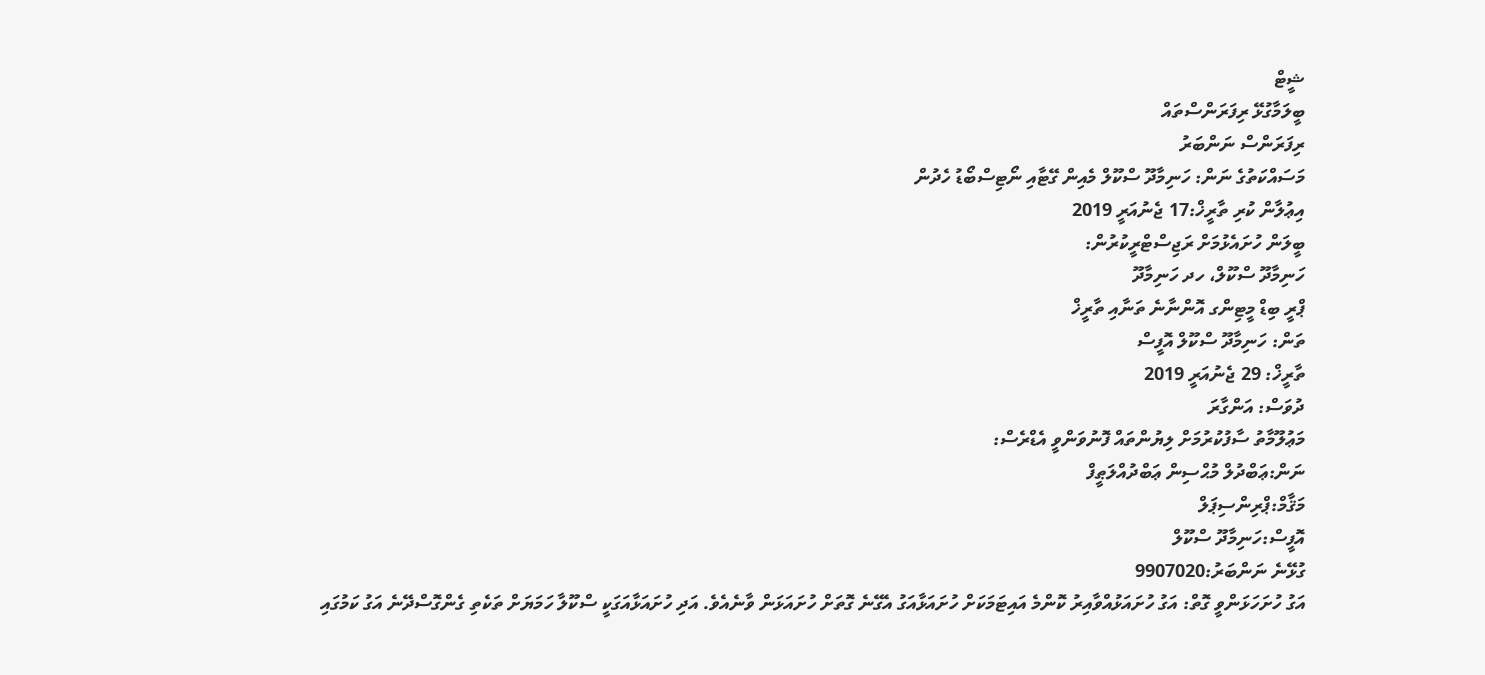ޝީޓް
ބީލަމާގުޅޭ ރިފަރަންސްތައް
ރިފަރަންސް ނަންބަރު
މަސައްކަތުގެ ނަން: ހަނިމާދޫ ސްކޫލް މެއިން ގޭޓާއި ނޯޓިސްބޯޑު ހެދުން
އިޢުލާން ކުރި ތާރީޚް:17 ޖެނުއަރީ 2019
ބީލަން ހުށައެޅުމަށް ރަޖިސްޓްރީކުރުން:
ހަނިމާދޫ ސްކޫލް، ހދ ހަނިމާދޫ
ޕްރީ ބިޑް މީޓިންގ އޮންނާނެ ތަނާއި ތާރީޚް
ތަން: ހަނިމާދޫ ސްކޫލް އޮފީސް
ތާރީޚް: 29 ޖެނުއަރީ 2019
ދުވަސް: އަންގާރަ
މަޢުލޫމާތު ސާފުކުރުމަށް ލިޔުންތައް ފޮނުވަންވީ އެޑްރެސް:
ނަން:ޢަބްދުލް މުޙްސިން ޢަބްދުއްލަޠީފް
މަޤާމް:ޕްރިންސިޕަލް
އޮފީސް:ހަނިމާދޫ ސްކޫލް
ގުޅޭނެ ނަންބަރު:9907020
އަގު ހުށަހަޅަންވީ ގޮތް: އަގު ހުށައަޅުއްވާއިރު ކޮންމެ އައިޓަމަކަށް ހުށައަޅާއަގު އެގޭނެ ގޮތަށް ހުށައަޅަން ވާނެއެވެ. އަދި ހުށައަޅާއަގަކީ ސްކޫލާ ހަމަޔަށް ތަކެތި ގެންގޮސްދޭނެ އަގު ކަމުގައި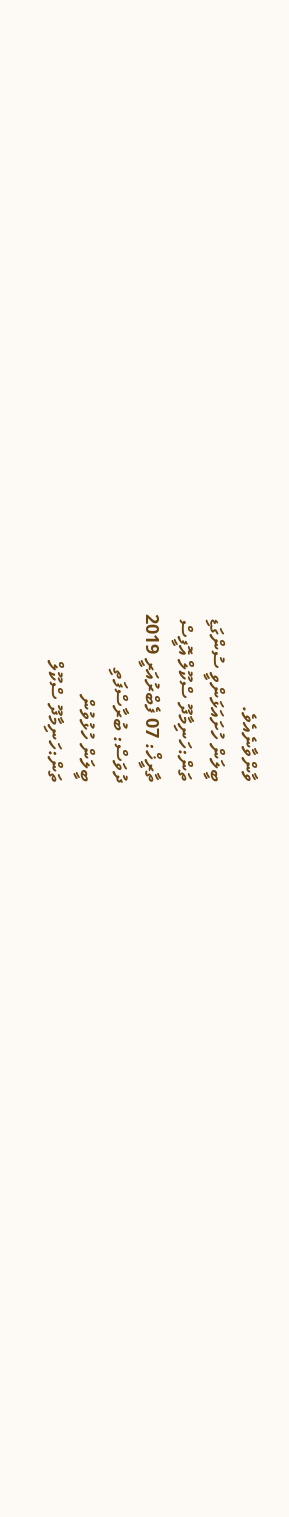ވާންވާނެއެވެ.
ބީލަން ހުށައަޅަންވީ ސުންގަޑި
ތަން:ހަނިމާދޫ ސްކޫލް އޮފީސް
ތާރީޚް: 07 ފެބްރުއަރީ 2019
ދުވަސް: ބުރާސްފަތި
ބީލަން ހުޅުވުން
ތަން:ހަނިމާދޫ ސްކޫލް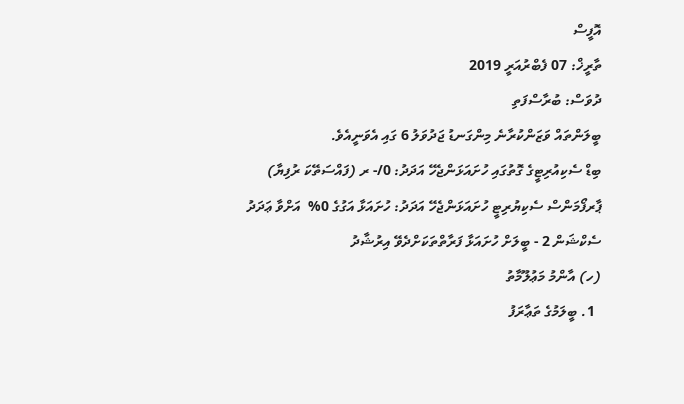އޮފީސް
ތާރީޚް: 07 ފެބްރުއަރީ 2019
ދުވަސް: ބުރާސްފަތި
ބީލަންތައް ވަޒަންކުރާނެ މިންގަނޑު ޖަދުވަލު 6 ގައި އެވަނީއެވެ.
ބިޑް ސެކިއުރިޓީގެ ގޮތުގައި ހުށައަޅަންޖެހޭ އަދަދު: 0/- ރ (ފައްސަތޭކަ ރުފިޔާ)
ޕާރފޯމަންސް ސެކިޔުރިޓީ ހުށައަޅަންޖެހޭ އަދަދު: ހުށައަޅާ އަގުގެ 0%  އަށްވާ ޢަދަދު
ސެކްޝަން 2 - ބީލަށް ހުށައަޅާ ފަރާތްތަކަށްދެވޭ އިރުޝާދު
(ހ) އާންމު މަޢުލޫމާތު
  1. ބީލަމުގެ ތަޢާރަފު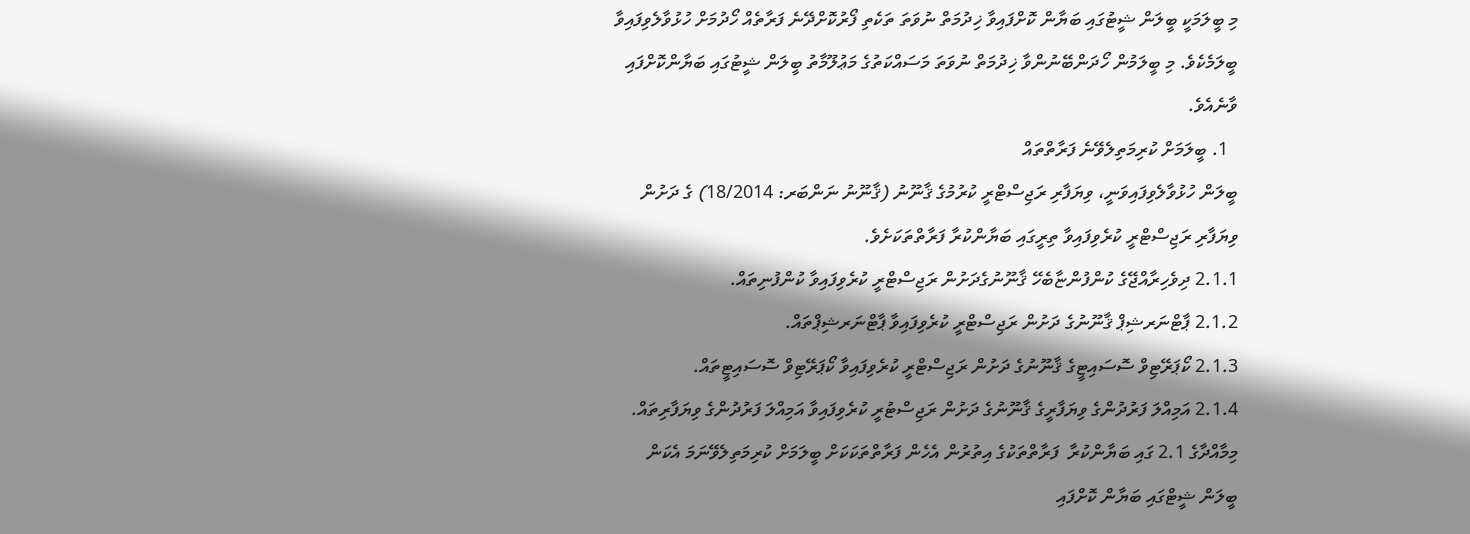މި ބީލަމަކީ ބީލަން ޝީޓުގައި ބަޔާން ކޮށްފައިވާ ޚިދުމަތް ނުވަތަ ތަކެތި ފޯރުކޮށްދޭނެ ފަރާތެއް ހޯދުމަށް ހުޅުވާލެވިފައިވާ ބީލަމެކެވެ. މި ބީލަމުން ހޯދަންބޭނުންވާ ޚިދުމަތް ނުވަތަ މަސައްކަތުގެ މަޢުލޫމާތު ބީލަން ޝީޓުގައި ބަޔާންކޮށްފައި ވާނެއެވެ.
  1. ބީލަމަށް ކުރިމަތިލެވޭނެ ފަރާތްތައް
ބީލަން ހުޅުވާލެވިފައިވަނީ، ވިޔަފާރި ރަޖިސްޓްރީ ކުރުމުގެ ޤާނޫނު (ޤާނޫނު ނަންބަރ: 18/2014) ގެ ދަށުން ވިޔަފާރި ރަޖިސްޓްރީ ކުރެވިފައިވާ ތިރީގައި ބަޔާންކުރާ ފަރާތްތަކަށެވެ.
2.1.1 ދިވެހިރާއްޖޭގެ ކުންފުންޏާބެހޭ ޤާނޫނުގެދަށުން ރަޖިސްޓްރީ ކުރެވިފައިވާ ކުންފުނިތައް.
2.1.2 ޕާޓްނަރޝިޕް ޤާނޫނުގެ ދަށުން ރަޖިސްޓްރީ ކުރެވިފައިވާ ޕާޓްނަރޝިޕްތައް.
2.1.3 ކޯޕަރޭޓިވް ސޮސައިޓީގެ ޤާނޫނުގެ ދަށުން ރަޖިސްޓްރީ ކުރެވިފައިވާ ކޯޕަރޭޓިވް ސޮސައިޓީތައް.
2.1.4 އަމިއްލަ ފަރުދުންގެ ވިޔަފާރީގެ ޤާނޫނުގެ ދަށުން ރަޖިސްޓުރީ ކުރެވިފައިވާ އަމިއްލަ ފަރުދުންގެ ވިޔަފާރިތައް.
މިމާއްދާގެ 2.1 ގައި ބަޔާންކުރާ  ފަރާތްތަކުގެ އިތުރުން އެހެން ފަރާތްތަކަކަށް ބީލަމަށް ކުރިމަތިލެވޭނަމަ އެކަން ބީލަން ޝީޓްގައި ބަޔާން ކޮށްފައި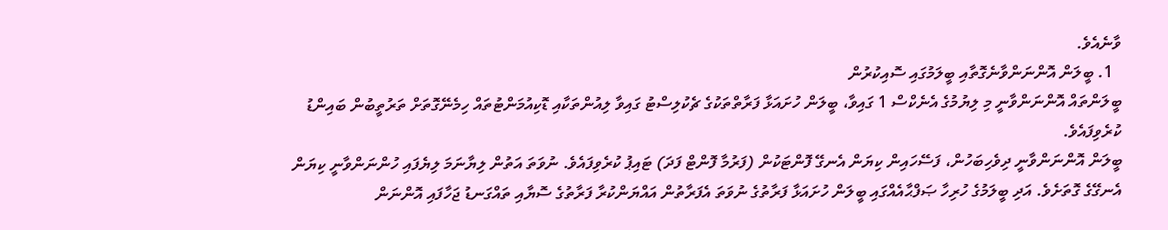ވާނެއެވެ.
  1. ބީލަން އޮންނަންވާނެގޮތާއި ބީލަމުގައި ސޮއިކުރުން
ބީލަންތައް އޮންނަންވާނީ މި ލިޔުމުގެ އެނެކްސް 1 ގައިވާ، ބީލަން ހުށައަޅާ ފަރާތްތަކުގެ ޗެކުލިސްޓު ގައިވާ ލިއުންތަކާއި ޑޮކިއުމަންޓުތައް ހިމެނޭގޮތަށް ތަރުތީބުން ބައިންޑު ކުރެވިފައެވެ.
ބީލަން އޮންނަންވާނީ ދިވެހިބަހުން، ފަސޭހައިން ކިޔަން އެނގޭ ފޮންޓަކުން (ފަރުމާ ފޮންޓް ފަދަ) ޓައިޕު ކުރެވިފައެވެ. ނުވަތަ އަތުން ލިޔާނަމަ ލިޔެފައި ހުންނަންވާނީ ކިޔަން އެނގޭގެ ގޮތަށެވެ. އަދި ބީލަމުގެ ހުރިހާ ޞަފްޙާއެއްގައި ބީލަން ހުށައަޅާ ފަރާތުގެ ނުވަތަ އެފަރާތުން އައްޔަންކުރާ ފަރާތުގެ ސޮޔާއި ތައްގަނޑު ޖަހާފައި އޮންނަން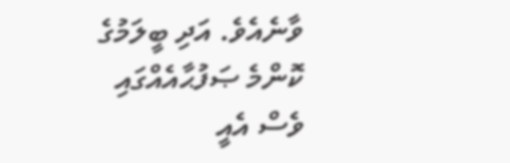ވާނެއެވެ. އަދި ބީލަމުގެ ކޮންމެ ޞަފުޙާއެއްގައި ވެސް އެއީ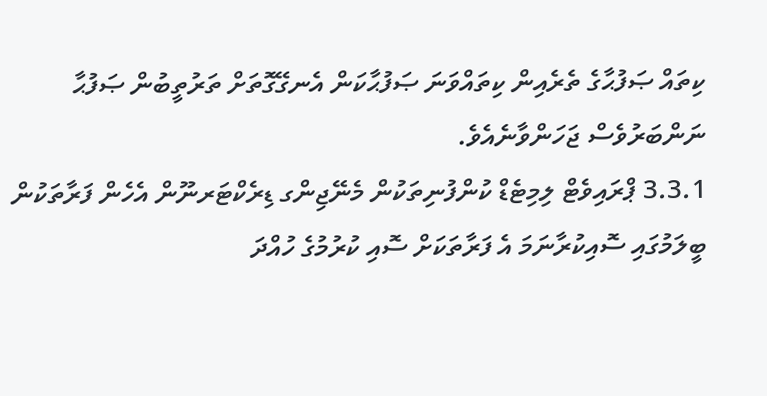ކިތައް ޞަފުޙާގެ ތެރެއިން ކިތައްވަނަ ޞަފުޙާކަން އެނގޭގޮތަށް ތަރުތީބުން ޞަފުޙާ ނަންބަރުވެސް ޖަހަންވާނެއެވެ.
3.3.1 ޕްރައިވެޓް ލިމިޓެޑް ކުންފުނިތަކުން މެނޭޖިންގ ޑިރެކްޓަރނޫން އެހެން ފަރާތަކުން ބީލަމުގައި ސޮއިކުރާނަމަ އެ ފަރާތަކަށް ސޮއި ކުރުމުގެ ހުއްދަ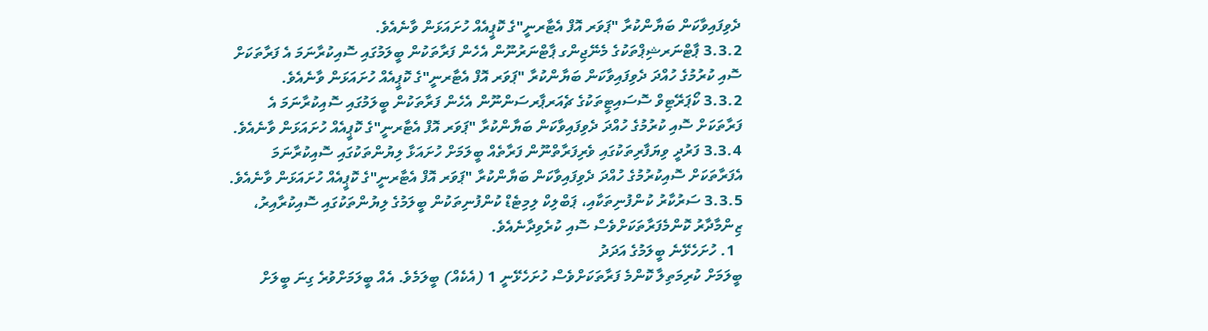ދެވިފައިވާކަން ބަޔާންކުރާ "ޕަވަރ އޮފް އެޓާރނީ"ގެ ކޮޕީއެއް ހުށައަޅަން ވާނެއެވެ.
3.3.2 ޕާޓްނަރޝިޕްތަކުގެ މެނޭޖިންގ ޕާޓްނަރުނޫން އެހެން ފަރާތަކުން ބީލަމުގައި ސޮއިކުރާނަމަ އެ ފަރާތަކަށް ސޮއި ކުރުމުގެ ހުއްދަ ދެވިފައިވާކަން ބަޔާންކުރާ "ޕަވަރ އޮފް އެޓާރނީ"ގެ ކޮޕީއެއް ހުށައަޅަން ވާނެއެވެ.
3.3.2 ކޯޕަރޭޓިވް ސޮސައިޓީތަކުގެ ޗެއަރޕާރސަންނޫން އެހެން ފަރާތަކުން ބީލަމުގައި ސޮއިކުރާނަމަ އެ ފަރާތަކަށް ސޮއި ކުރުމުގެ ހުއްދަ ދެވިފައިވާކަން ބަޔާންކުރާ "ޕަވަރ އޮފް އެޓާރނީ"ގެ ކޮޕީއެއް ހުށައަޅަން ވާނެއެވެ.
3.3.4 ފަރުދީ ވިޔަފާރިތަކުގައި ވެރިފަރާތްނޫން ފަރާތެއް ބީލަމަށް ހުށައަޅާ ލިޔުންތަކުގައި ސޮއިކުރާނަމަ އެފަރާތަކަށް ސޮއިކުރުމުގެ ހުއްދަ ދެވިފައިވާކަން ބަޔާންކުރާ "ޕަވަރ އޮފް އެޓާރނީ"ގެ ކޮޕީއެއް ހުށައަޅަން ވާނެއެވެ.
3.3.5 ސަރުކާރު ކުންފުނިތަކާއި، ޕަބްލިކް ލިމިޓެޑް ކުންފުނިތަކުން ބީލަމުގެ ލިޔުންތަކުގައި ސޮއިކުރާއިރު، ޒިންމާދާރު ކޮންމެފަރާތަކަށްވެސް ސޮއި ކުރެވިދާނެއެވެ.
  1. ހުށަހެޅޭނެ ބީލަމުގެ އަދަދު
ބީލަމަށް ކުރިމަތިލާ ކޮންމެ ފަރާތަކަށްވެސް ހުށަހެޅޭނީ 1 (އެކެއް) ބީލަމެވެ. އެއް ބީލަމަށްވުރެ ގިނަ ބީލަށް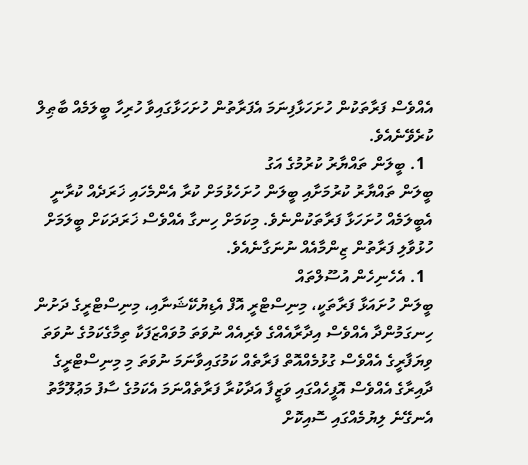އެއްވެސް ފަރާތަކުން ހުށަހަޅާފިނަމަ އެފަރާތުން ހުށަހަޅާގައިވާ ހުރިހާ ބީލަމެއް ބާޠިލް ކުރެވޭނެއެވެ.
  1. ބީލަން ތައްޔާރު ކުރުމުގެ އަގު
ބީލަން ތައްޔާރު ކުރުމަށާއި ބީލަން ހުށަހެޅުމަށް ކުރާ އެންމެހައި ޚަރަދެއް ކުރާނީ އެބީލަމެއް ހުށަހަޅާ ފަރާތަކުންނެވެ. މިކަމަށް ހިނގާ އެއްވެސް ޚަރަދަކަށް ބީލަމަށް ހުޅުވާލި ފަރާތުން ޒިންމާއެއް ނުނަގާނެއެވެ.
  1. އެހެނިހެން އުސޫލްތައް
ބީލަން ހުށައަޅާ ފަރާތަކީ، މިނިސްޓްރީ އޮފް އެޑިޔުކޭޝަނާއި، މިނިސްޓްރީގެ ދަށުން ހިނގަމުންދާ އެއްވެސް އިދާރާއެއްގެ ވެރިއެއް ނުވަތަ މުވައްޒަފަކާ ތިމާގެކަމުގެ ނުވަތަ ވިޔަފާރީގެ އެއްވެސް ގުޅުމެއްއޮތް ފަރާތެއް ކަމުގައިވާނަމަ ނުވަތަ މި މިނިސްޓްރީގެ ދާއިރާގެ އެއްވެސް އޮފީހެއްގައި ވަޒީފާ އަދާކުރާ ފަރާތެއްނަމަ އެކަމުގެ ސާފު މަޢުލޫމާތު އެނގޭނެ ލިޔުމެއްގައި ސޮއިކޮށް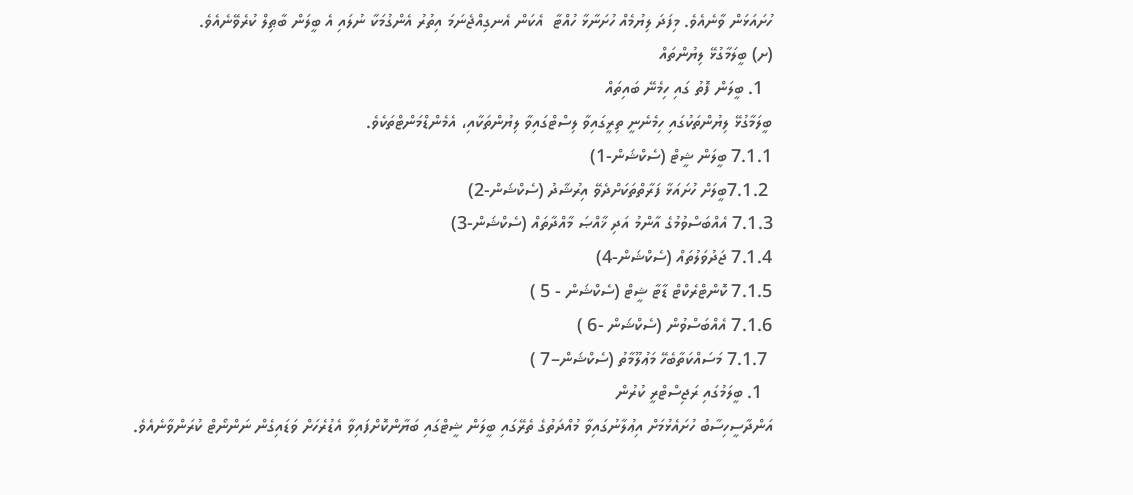ހުށައަޅަން ވާނެއެވެ. މިފަދަ ލިޔުމެއް ހުށަނާޅާ ހުއްޓާ  އެކަން އެނގިއްޖެނަމަ އިތުރު އެންގުމަކާ ނުލައި އެ ބީލަން ބާޠިލް ކުރެވޭނެއެވެ.
(ށ) ބީލަމާގުޅޭ ލިޔުންތައް
  1. ބީލަން ފޮތު ގައި ހިމެނޭ ބައިތައް
ބީލަމާގުޅޭ ލިޔުންތަކުގައި ހިމެނެނީ ތިރީގައިވާ ލިސްޓްގައިވާ ލިޔުންތަކާއި، އެމެންޑްމަންޓްތަކެވެ.
7.1.1 ބީލަން ޝީޓް (ސެކްޝަން-1)
 7.1.2ބީލަށް ހުށައަޅާ ފަރާތްތަކަށްދެވޭ އިރުޝާދު (ސެކްޝަން-2)
7.1.3 އެއްބަސްވުމުގެ އާންމު އަދި ޚާއްޞަ މާއްދާތައް (ސެކްޝަން-3)
7.1.4 ޖަދުވަލުތައް (ސެކްޝަން-4)
7.1.5 ކޮންޓްރެކްޓް ޑާޓާ ޝީޓް (ސެކްޝަން - 5 )
7.1.6 އެއްބަސްވުން (ސެކްޝަން -6 )
 7.1.7 މަސައްކަތާބެހޭ މަޢުލޫމާތު (ސެކްޝަން–7 )
  1. ބީލަމުގައި ރަޖިސްޓްރީ ކުރުން
އަންދާސީހިސާބު ހުށައެޅުމަށް އިޢުލާނުގައިވާ މުއްދަތުގެ ތެރޭގައި ބީލަން ޝީޓްގައި ބަޔާންކޮށްފައިވާ އެޑުރެހަށް ވަޑައިގެން ނަންނޯޓް ކުރަންވާނެއެވެ.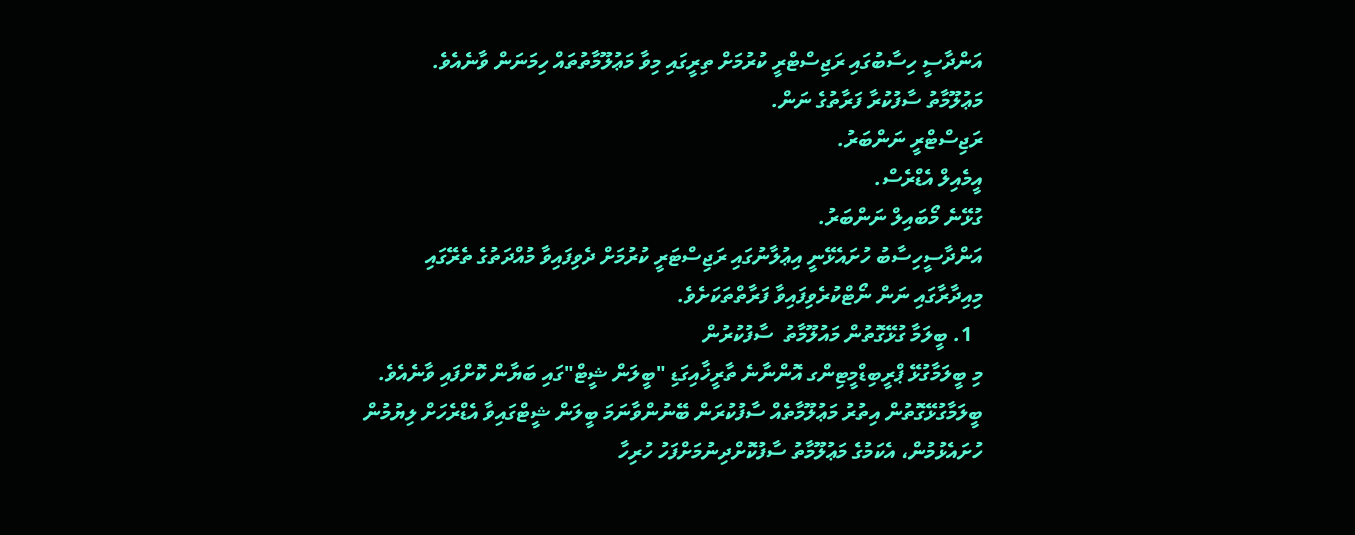އަންދާސީ ހިސާބުގައި ރަޖިސްޓްރީ ކުރުމަށް ތިރީގައި މިވާ މަޢުލޫމާތުތައް ހިމަނަން ވާނެއެވެ.
މަޢުލޫމާތު ސާފުކުރާ ފަރާތުގެ ނަން.
ރަޖިސްޓްރީ ނަންބަރު.
އީމެއިލް އެޑްރެސް.
ގުޅޭނެ މޯބައިލް ނަންބަރު.
އަންދާސީހިސާބު ހުށައެޅޭނީ އިޢުލާނުގައި ރަޖިސްޓަރީ ކުރުމަށް ދެވިފައިވާ މުއްދަތުގެ ތެރޭގައި މިއިދާރާގައި ނަން ނޯޓްކުރެވިފައިވާ ފަރާތްތަކަށެވެ.
  1. ބީލަމާ ގުޅޭގޮތުން މައުލޫމާތު  ސާފުކުރުން
މި ބީލަމާގުޅޭ ޕްރީބިޑްމީޓިންގ އޮންނާނެ ތާރީޚާއިގަޑި "ބީލަން ޝީޓް"ގައި ބަޔާން ކޮށްފައި ވާނެއެވެ.
ބީލަމާގުޅޭގޮތުން އިތުރު މަޢުލޫމާތެއް ސާފުކުރަން ބޭނުންވާނަމަ ބީލަން ޝީޓްގައިވާ އެޑްރެހަށް ލިޔުމުން ހުށައެޅުމުން، އެކަމުގެ މަޢުލޫމާތު ސާފުކޮށްދިނުމަށްފަހު ހުރިހާ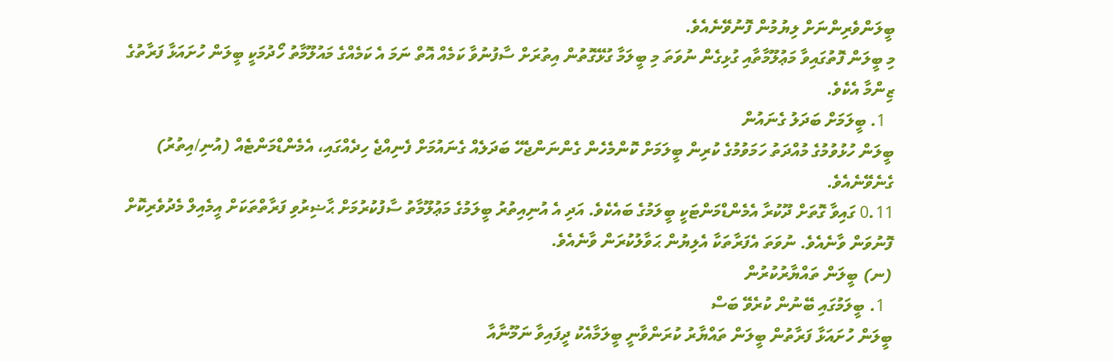ބީލަންވެރިންނަށް ލިޔުމުން ފޮނުވޭނެއެވެ.
މި ބީލަން ފޮތުގައިވާ މަޢުލޫމާތާއި ގުޅިގެން ނުވަތަ މި ބީލަމާ ގުޅޭގޮތުން އިތުރަށް ސާފުނުވާ ކަމެއް އޮތް ނަމަ އެ ކަމެއްގެ މައުލޫމާތު ހޯދުމަކީ ބީލަން ހުށައަޅާ ފަރާތުގެ ޒިންމާ އެކެވެ.
  1. ބީލަމަށް ބަދަލު ގެނައުން
ބީލަން ހުޅުވުމުގެ މުއްދަތު ހަމަވުމުގެ ކުރިން ބީލަމަށް ކޮންމެހެން ގެންނަންޖެހޭ ބަދަލެއް ގެނައުމަށް ފެނިއްޖެ ހިދެއްގައި، އެމެންޑްމަންޓެއް (އުނި/އިތުރު) ގެނެވޭނެއެވެ.
0.11 ގައިވާ ގޮތަށް ދޫކުރާ އެމެންޑްމަންޓަކީ ބީލަމުގެ ބައެކެވެ. އަދި އެ އުނިއިތުރު ބީލަމުގެ މަޢުލޫމާތު ސާފުކުރުމަށް ޙާޟިރުވި ފަރާތްތަކަށް އީމެއިލް މެދުވެރިކޮށް ފޮނުވަން ވާނެއެވެ. ނުވަތަ އެފަރާތަކާ އެލިޔުން ޙަވާލުކުރަން ވާނެއެވެ.
(ނ) ބީލަން ތައްޔާރުކުރުން
  1. ބީލަމުގައި ބޭނުން ކުރެވޭ ބަސް
ބީލަން ހުށައަޅާ ފަރާތުން ބީލަން ތައްޔާރު ކުރަންވާނީ ބީލަމާއެކު ދީފައިވާ ނަމޫނާއާ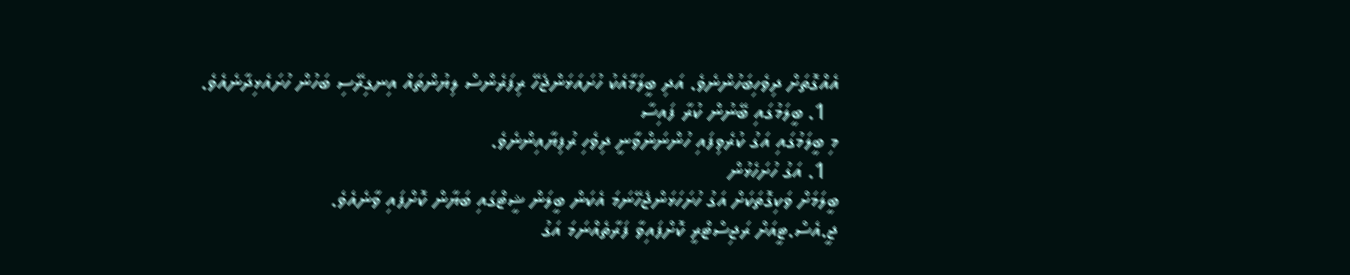އެއްގޮތަށް ދިވެހިބަހުންނެވެ. އަދި ބީލަމާއެކު ހުށައަޅަންޖެހޭ ރިފަރެންސް ލިޔުންތައް އިނގިރޭސި ބަހުން ހުށައެޅިދާނެއެވެ.
  1. ބީލަމުގައި ބޭނުން ކުރާ ފައިސާ
މި ބީލަމުގައި އަގު ކުރެވިފައި ހުންނަންވާނީ ދިވެހި ރުފިޔާއިންނެވެ.
  1. އަގު ހުށަހެޅުން
ބީލަމަށް ވަކިގޮތަކަށް އަގު ހުށަހަޅަންޖެހޭނަމަ އެކަން ބީލަން ޝީޓްގައި ބަޔާން ކޮށްފައި ވާނެއެވެ.
ޖީ.އެސް.ޓީއަށް ރަޖިސްޓްރީ ކޮށްފައިވާ ފަރާތެއްނަމަ އަގު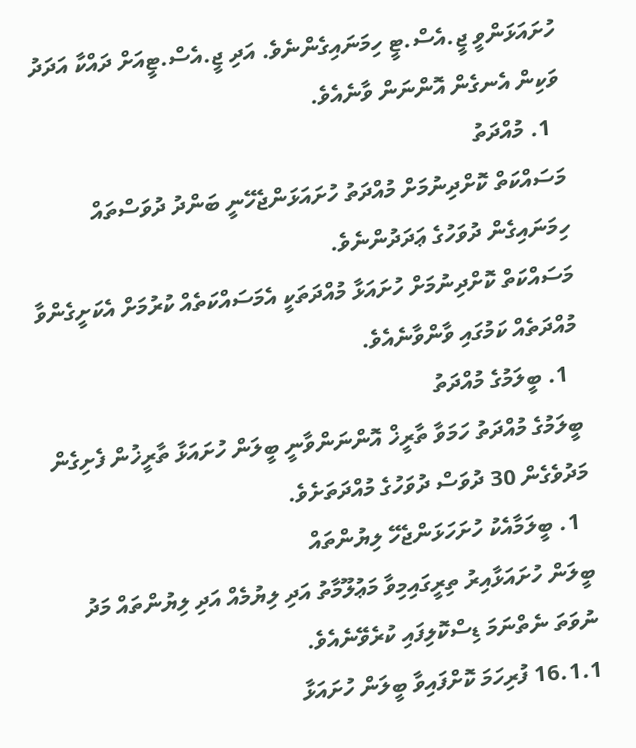ހުށައަޅަންވީ ޖީ.އެސް.ޓީ ހިމަނައިގެންނެވެ. އަދި ޖީ.އެސް.ޓީއަށް ދައްކާ އަދަދު ވަކިން އެނގެން އޮންނަން ވާނެއެވެ.
  1. މުއްދަތު
މަސައްކަތް ކޮށްދިނުމަށް މުއްދަތު ހުށައަޅަންޖެހޭނީ ބަންދު ދުވަސްތައް ހިމަނައިގެން ދުވަހުގެ ޢަދަދުންނެވެ.
މަސައްކަތް ކޮށްދިނުމަށް ހުށައަޅާ މުއްދަތަކީ އެމަސައްކަތެއް ކުރުމަށް އެކަށީގެންވާ މުއްދަތެއް ކަމުގައި ވާންވާނެއެވެ.
  1. ބީލަމުގެ މުއްދަތު
ބީލަމުގެ މުއްދަތު ހަމަވާ ތާރީޚް އޮންނަންވާނީ ބީލަން ހުށައަޅާ ތާރީޚުން ފެށިގެން މަދުވެގެން 30 ދުވަސް ދުވަހުގެ މުއްދަތަށެވެ.
  1. ބީލަމާއެކު ހުށަހަޅަންޖެހޭ ލިޔުންތައް
ބީލަން ހުށައަޅާއިރު ތިރީގައިމިވާ މަޢުލޫމާތު އަދި ލިޔުމެއް އަދި ލިޔުންތައް މަދު ނުވަތަ ނެތްނަމަ ޑިސްކޮލިފައި ކުރެވޭނެއެވެ.
16.1.1 ފުރިހަމަ ކޮށްފައިވާ ބީލަން ހުށައަޅާ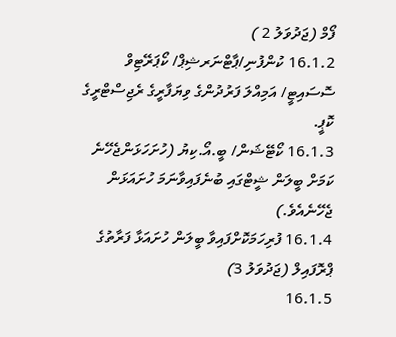ފޯމް (ޖަދުވަލު 2 )
16.1.2 ކުންފުނި/ޕާޓްނަރޝިޕް/ ކޯޕަރޭޓިވް ސޮސައިޓީ/ އަމިއްލަ ފަރުދުންގެ ވިޔަފާރީގެ ރެޖިސްޓްރީގެ ކޮޕީ.
16.1.3 ކޯޓޭޝަން/ ބީ.އޯ.ކިޔު (ހުށަހަޅަންޖެހޭނެ ކަމަށް ބީލަން ޝީޓްގައި ބުނެފައިވާނަމަ ހުށައަޅަން ޖެހޭނެއެވެ.)
16.1.4 ފުރިހަމަކޮށްފައިވާ ބީލަން ހުށައަޅާ ފަރާތުގެ ޕްރޮފައިލް (ޖަދުވަލު 3)
16.1.5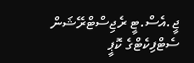ޖީ.އެސް.ޓީ ރެޖިސްޓްރޭޝަން ސެޓްފިކެޓްގެ ކޮޕީ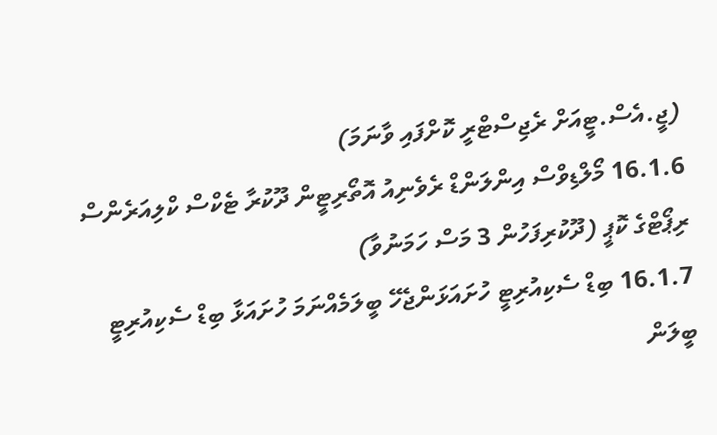(ޖީ.އެސް.ޓީއަށް ރެޖިސްޓްރީ ކޮށްފައި ވާނަމަ)
16.1.6 މޯލްޑިވްސް އިންލަންޑް ރެވެނިއު އޮތޯރިޓީން ދޫކުރާ ޓެކްސް ކްލިއަރެންސް ރިޕޯޓްގެ ކޮޕީ (ދޫކުރިފަހުން 3 މަސް ހަމަނުވާ)
16.1.7 ބިޑް ސެކިއުރިޓީ ހުށައަޅަންޖެހޭ ބީލަމެއްނަމަ ހުށައަޅާ ބިޑް ސެކިއުރިޓީ
ބީލަން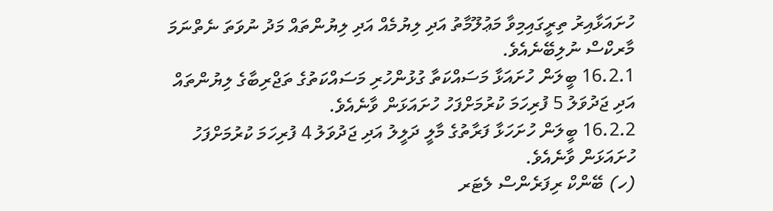ހުށައަޅާއިރު ތިރީގައިމިވާ މަޢުލޫމާތު އަދި ލިޔުމެއް އަދި ލިޔުންތައް މަދު ނުވަތަ ނެތްނަމަ މާރކްސް ނުލިބޭނެއެވެ.
16.2.1 ބީލަން ހުށައަޅާ މަސައްކަތާ ގުޅުންހުރި މަސައްކަތުގެ ތަޖްރިބާގެ ލިޔުންތައް އަދި ޖަދުވަލު 5 ފުރިހަމަ ކުރުމަށްފަހު ހުށައަޅަން ވާނެއެވެ.
16.2.2 ބީލަން ހުށަހަޅާ ފަރާތުގެ މާލީ ދަލީލު އަދި ޖަދުވަލު 4 ފުރިހަމަ ކުރުމަށްފަހު ހުށައަޅަން ވާނެއެވެ.
(ހ) ބޭންކް ރިފަރެންސް ލެޓަރ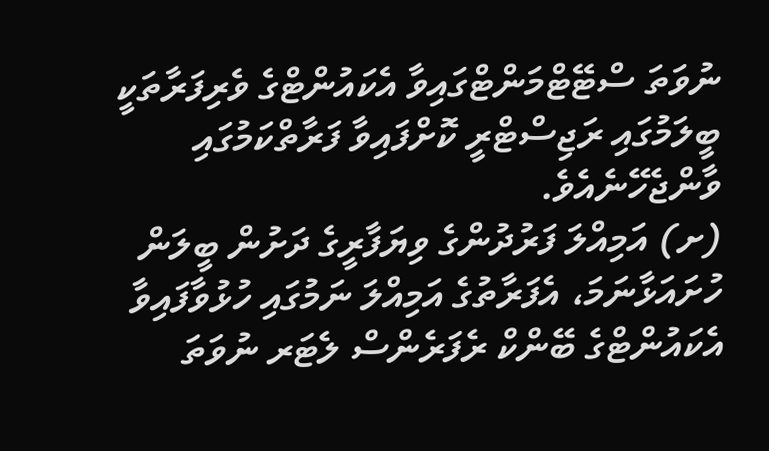ނުވަތަ ސްޓޭޓްމަންޓްގައިވާ އެކައުންޓްގެ ވެރިފަރާތަކީ ބީލަމުގައި ރަޖިސްޓްރީ ކޮށްފައިވާ ފަރާތްކަމުގައި ވާންޖެހޭނެއެވެ.
(ށ) އަމިއްލަ ފަރުދުންގެ ވިޔަފާރީގެ ދަށުން ބީލަން ހުށައަޅާނަމަ، އެފަރާތުގެ އަމިއްލަ ނަމުގައި ހުޅުވާފައިވާ އެކައުންޓްގެ ބޭންކް ރެފަރެންސް ލެޓަރ ނުވަތަ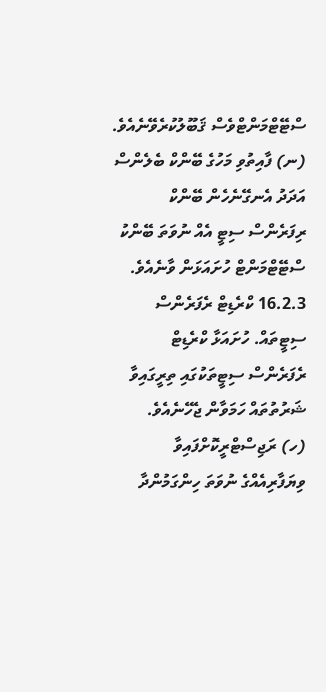ސްޓޭޓްމަންޓްވެސް ޤަބޫލުކުރެވޭނެއެވެ.
(ނ) ފާއިތުވި މަހުގެ ބޭންކް ބެލެންސް އަދަދު އެނގޭނެހެން ބޭންކް ރިފަރެންސް ސިޓީ އެއް ނުވަތަ ބޭންކު ސްޓޭޓްމަންޓް ހުށައަޅަން ވާނެއެވެ.
16.2.3 ކްރެޑިޓް ރެފަރެންސް ސިޓީތައް. ހުށައަޅާ ކްރެޑިޓް ރެފަރެންސް ސިޓީތަކުގައި ތިރީގައިވާ ޝަރުތުތައް ހަމަވާން ޖެހޭނެއެވެ.
(ހ) ރަޖިސްޓްރީކޮށްފައިވާ ވިޔަފާރިއެއްގެ ނުވަތަ ހިންގަމުންދާ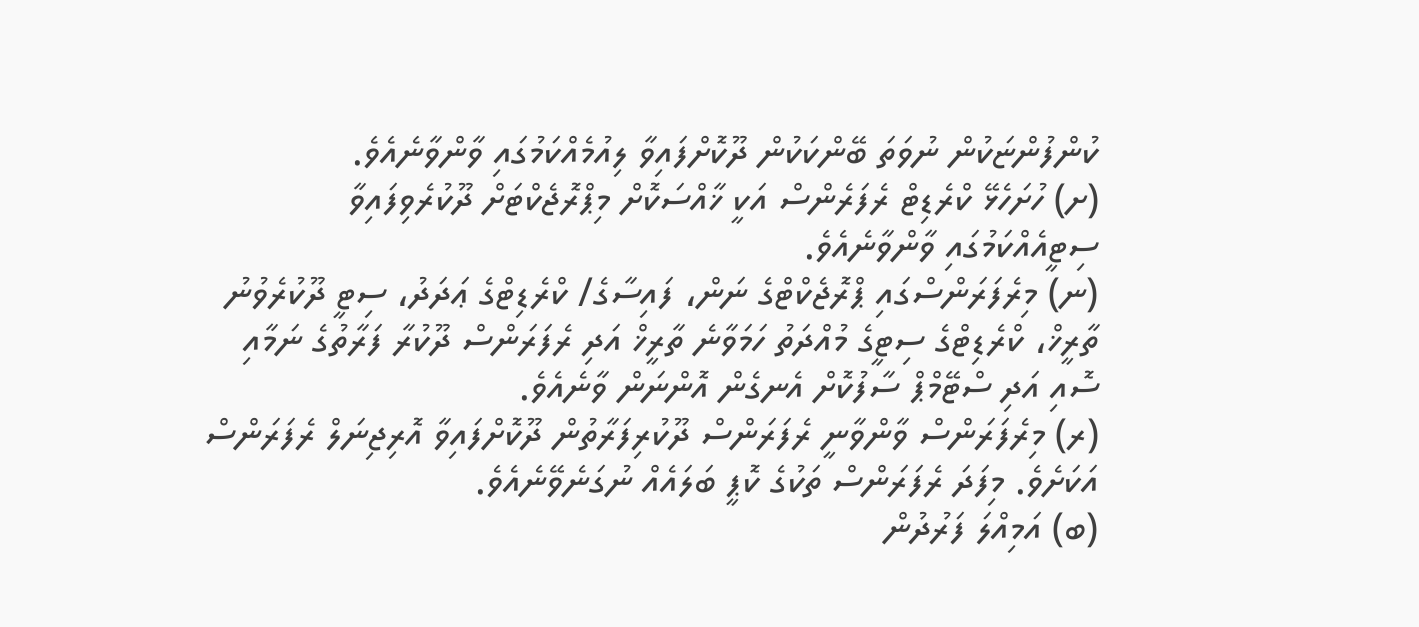ކުންފުންޏަކުން ނުވަތަ ބޭންކަކުން ދޫކޮށްފައިވާ ލިއުމެއްކަމުގައި ވާންވާނެއެވެ.
(ށ) ހުށަހެޅޭ ކްރެޑިޓް ރެފަރެންސް އަކީ ޚާއްސަކޮށް މިޕްރޮޖެކްޓަށް ދޫކުރެވިފައިވާ ސިޓީއެއްކަމުގައި ވާންވާނެއެވެ.
(ނ) މިރެފަރަންސްގައި ޕްރޮޖެކްޓްގެ ނަން، ފައިސާގެ/ ކްރެޑިޓްގެ ޢަދަދު، ސިޓީ ދޫކުރެވުނު ތާރީޚް، ކްރެޑިޓްގެ ސިޓީގެ މުއްދަތު ހަމަވާނެ ތާރީޚް އަދި ރެފަރަންސް ދޫކުރާ ފަރާތުގެ ނަމާއި ސޮއި އަދި ސްޓޭމްޕް ސާފުކޮށް އެނގެން އޮންނަން ވާނެއެވެ.
(ރ) މިރެފަރަންސް ވާންވާނީ ރެފަރަންސް ދޫކުރިފަރާތުން ދޫކޮށްފައިވާ އޮރިޖިނަލް ރެފަރަންސް އަކަށެވެ. މިފަދަ ރެފަރަންސް ތަކުގެ ކޮޕީ ބަލައެއް ނުގަނެވޭނެއެވެ.
(ބ) އަމިއްލަ ފަރުދުން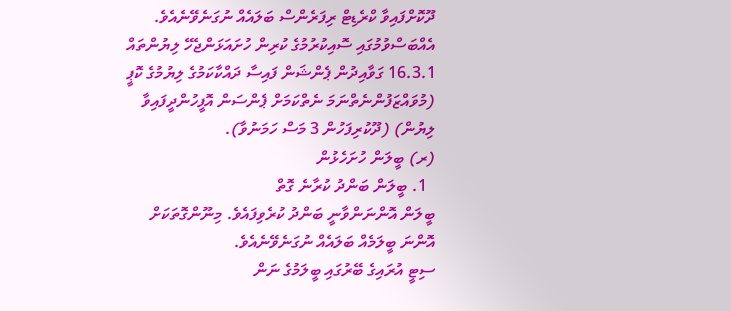ދޫކޮށްފައިވާ ކްރެޑިޓް ރިފަރެންސް ބަލައެއް ނުގަނެވޭނެއެވެ.
އެއްބަސްވުމުގައި ސޮއިކުރުމުގެ ކުރިން ހުށައަޅަންޖެހޭ ލިޔުންތައް
16.3.1 ގަވާއިދުން ޕެންޝަން ފައިސާ ދައްކާކަމުގެ ލިޔުމުގެ ކޮޕީ (މުވައްޒަފުންނެތްނަމަ ނެތްކަމަށް ޕެންސަން އޮފީހުންދީފައިވާ ލިޔުން) (ދޫކުރިފަހުން 3 މަސް ހަމަނުވާ).
(ރ) ބީލަން ހުށަހެޅުން
  1. ބީލަން ބަންދު ކުރާނެ ގޮތް
ބީލަން އޮންނަންވާނީ ބަންދު ކުރެވިފައެވެ. މިނޫންގޮތަކަށް އޮންނަ ބީލަމެއް ބަލައެއް ނުގަނެވޭނެއެވެ.
ސިޓީ އުރައިގެ ބޭރުގައި ބީލަމުގެ ނަން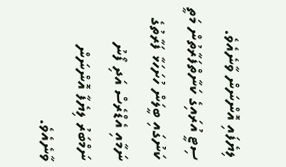ލިޔެފައި އޮންނަން ވާނެއެވެ.
ސިޓީ އުރައިގެ ކަނާތްފަރާތުން މަތީ ކަނުގައި ބީލަން ހުށަހަޅާ ފަރާތުގެ ނަމާއި އެޑްރެސް އަދި ފޯނު ނަމްބަރު ލިޔެފާ އޮންނަން ވާނެއެވެ.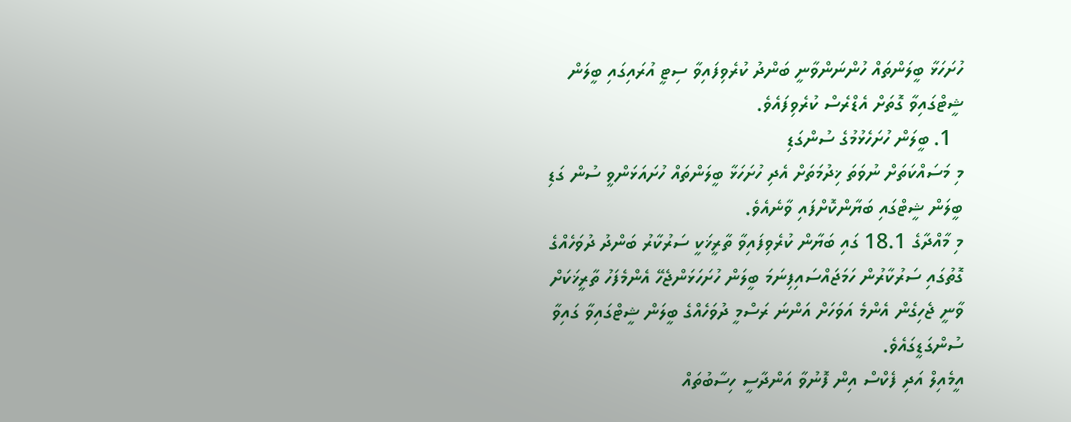ހުށަހަޅާ ބީލަންތައް ހުންނަންވާނީ ބަންދު ކުރެވިފައިވާ ސިޓީ އުރައިގައި ބީލަން ޝީޓްގައިވާ ގޮތަށް އެޑްރެސް ކުރެވިފައެވެ.
  1. ބީލަން ހުށަހެޅުމުގެ ސުންގަޑި
މި މަސައްކަތަށް ނުވަތަ ޚިދުމަތަށް އެދި ހުށަހަޅާ ބީލަންތައް ހުށައަޅަންވީ ސުން ގަޑި ބީލަން ޝީޓްގައި ބަޔާންކޮށްފައި ވާނެއެވެ.
މި މާއްދާގެ 18.1 ގައި ބަޔާން ކުރެވިފައިވާ ތާރީޚަކީ ސަރުކާރު ބަންދު ދުވަހެއްގެ ގޮތުގައި ސަރުކާރުން ހަމަޖައްސައިފިނަމަ ބީލަން ހުށަހަޅަންޖެހޭ އެންމެފަހު ތާރީޚަކަށް ވާނީ ޖެހިގެން އެންމެ އަވަހަށް އަންނަ ރަސްމީ ދުވަހެއްގެ ބީލަން ޝީޓްގައިވާ ގައިވާ ސުންގަޑީގައެވެ.
އީމެއިލް އަދި ފެކްސް އިން ފޮނުވާ އަންދާސީ ހިސާބުތައް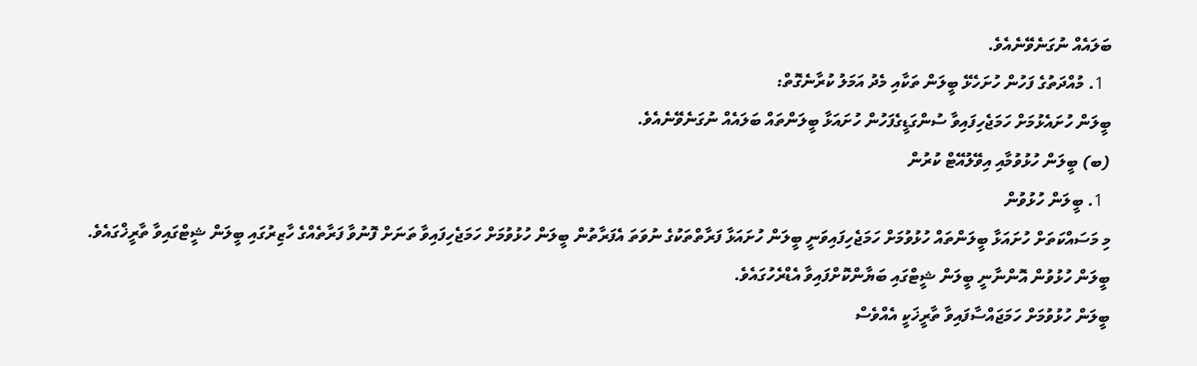ބަލައެއް ނުގަނެވޭނެއެވެ.
  1. މުއްދަތުގެ ފަހުން ހުށަހެޅޭ ބީލަން ތަކާއި މެދު އަމަލު ކުރާނެގޮތް:
ބީލަން ހުށައެޅުމަށް ހަމަޖެހިފައިވާ ސުންގަޑީގެފަހުން ހުށައަޅާ ބީލަންތައް ބަލައެއް ނުގަނެވޭނެއެވެ.
(ބ) ބީލަން ހުޅުވުމާއި އިވޭލުއޭޓް ކުރުން
  1. ބީލަން ހުޅުވުން
މި މަސައްކަތަށް ހުށައަޅާ ބީލަންތައް ހުޅުވުމަށް ހަމަޖެހިފައިވަނީ ބީލަން ހުށައަޅާ ފަރާތްތަކުގެ ނުވަތަ އެފަރާތުން ބީލަން ހުޅުވުމަށް ހަމަޖެހިފައިވާ ތަނަށް ފޮނުވާ ފަރާތެއްގެ ހާޒިރުގައި ބީލަން ޝީޓްގައިވާ ތާރީޚްގައެވެ.
ބީލަން ހުޅުވުން އޮންނާނީ ބީލަން ޝީޓްގައި ބަޔާންކޮށްފައިވާ އެޑްރެހުގައެވެ.
ބީލަން ހުޅުވުމަށް ހަމަޖައްސާފައިވާ ތާރީޚަކީ އެއްވެސް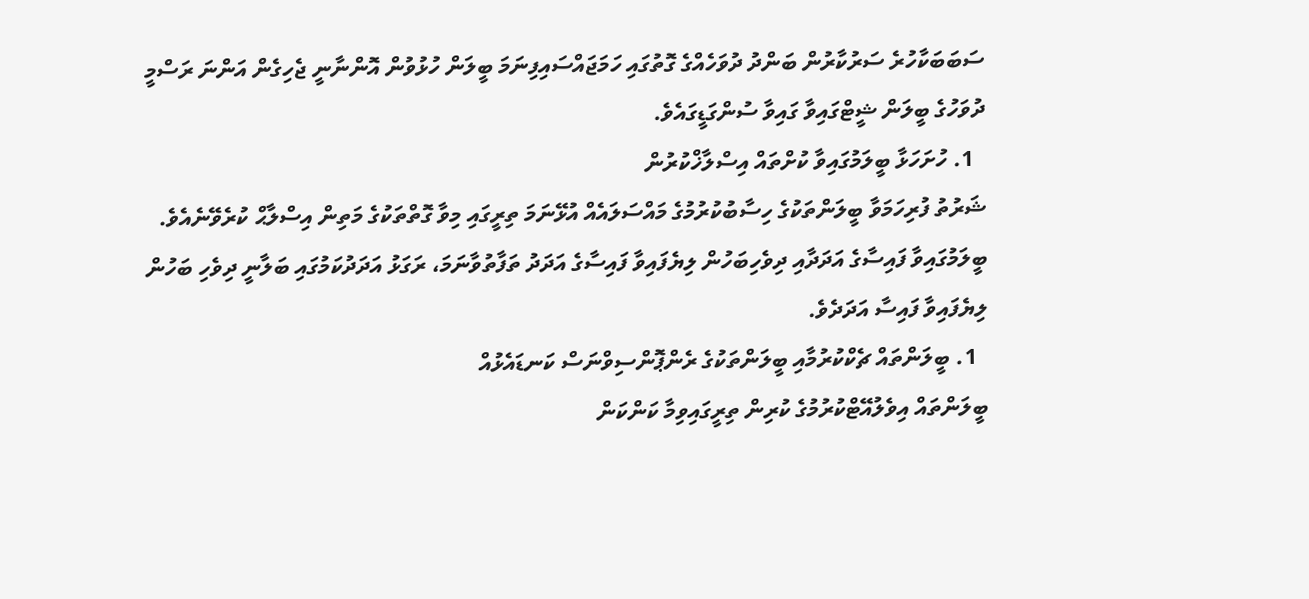ސަބަބަކާހުރެ ސަރުކާރުން ބަންދު ދުވަހެއްގެ ގޮތުގައި ހަމަޖައްސައިފިނަމަ ބީލަން ހުޅުވުން އޮންނާނީ ޖެހިގެން އަންނަ ރަސްމީ ދުވަހުގެ ބީލަން ޝީޓްގައިވާ ގައިވާ ސުންގަޑީގައެވެ.
  1. ހުށަހަޅާ ބީލަމުގައިވާ ކުށްތައް އިސްލާޚްކުރުން
ޝަރުތު ފުރިހަމަވާ ބީލަންތަކުގެ ހިސާބުކުރުމުގެ މައްސަލައެއް އުޅޭނަމަ ތިރީގައި މިވާ ގޮތްތަކުގެ މަތިން އިސްލާޙް ކުރެވޭނެއެވެ.
ބީލަމުގައިވާ ފައިސާގެ އަދަދާއި ދިވެހިބަހުން ލިޔެފައިވާ ފައިސާގެ އަދަދު ތަފާތުވާނަމަ، ރަގަޅު އަދަދުކަމުގައި ބަލާނީ ދިވެހި ބަހުން ލިޔެފައިވާ ފައިސާ އަދަދެވެ.
  1. ބީލަންތައް ޗެކްކުރުމާއި ބީލަންތަކުގެ ރެންޕޮންސިވްނަސް ކަނޑައެޅުއް
ބީލަންތައް އިވެލުއޭޓްކުރުމުގެ ކުރިން ތިރީގައިވިމާ ކަންކަން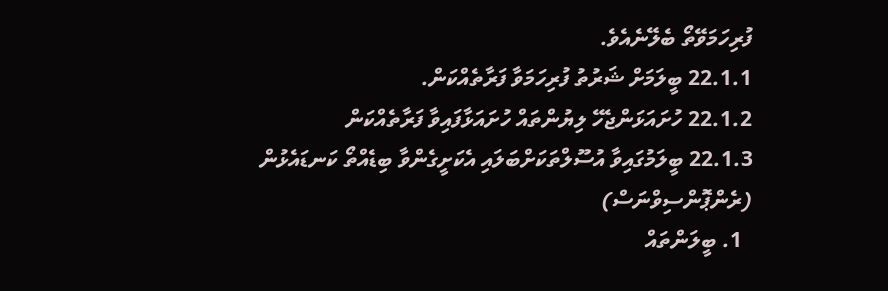ފުރިހަމަވޭތޯ ބެލޭނެއެވެ.
22.1.1 ބީލަމަށް ޝަރުތު ފުރިހަމަވާ ފަރާތެއްކަން.
22.1.2 ހުށައަޅަންޖެހޭ ލިޔުންތައް ހުށައަޅާފައިވާ ފަރާތެއްކަން
22.1.3 ބީލަމުގައިވާ އުސޫލްތަކަށްބަލައި އެކަށީގެންވާ ބިޑެއްތޯ ކަނޑައެޅުން (ރެންޕޮންސިވްނަސް)
  1. ބީލަންތައް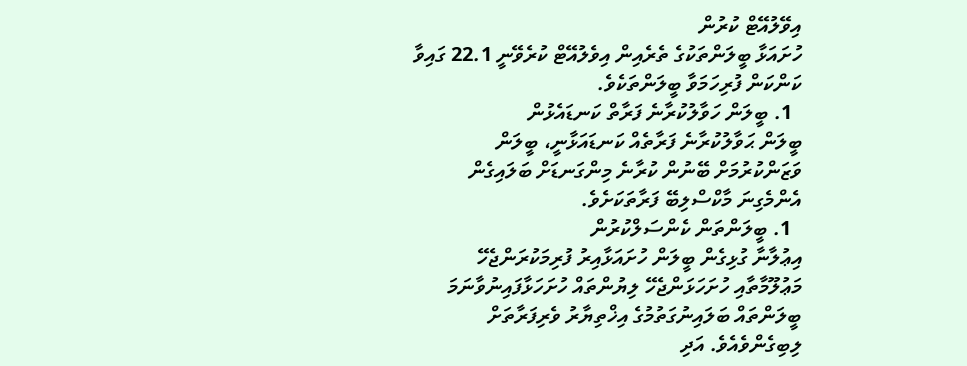އިވޭލުއޭޓް ކުރުން
ހުށައަޅާ ބީލަންތަކުގެ ތެރެއިން އިވެލުއޭޓް ކުރެވޭނީ 22.1 ގައިވާ ކަންކަން ފުރިހަމަވާ ބީލަންތަކެވެ.
  1. ބީލަން ހަވާލުކުރާނެ ފަރާތް ކަނޑައެޅުން
ބީލަން ޙަވާލުކުރާނެ ފަރާތެއް ކަނޑައަޅާނީ، ބީލަން ވަޒަންކުރުމަށް ބޭނުން ކުރާނެ މިންގަނޑަށް ބަލައިގެން އެންމެގިނަ މާކްސްލިބޭ ފަރާތަކަށެވެ.
  1. ބީލަންތަން ކެންސަލްކުރުން
އިޢުލާނާ ގުޅިގެން ބީލަން ހުށައަޅާއިރު ފުރިމަކުރަންޖެހޭ މަޢުލޫމާތާއި ހުށަހަޅަންޖެހޭ ލިޔުންތައް ހުށަހަޅާފައިނުވާނަމަ ބީލަންތައް ބަލައިނުގަތުމުގެ އިޚްތިޔާރު ވެރިފަރާތަށް ލިބިގެންވެއެވެ. އަދި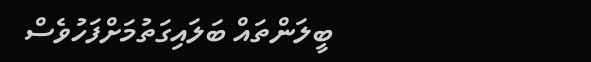ބީލަންތައް ބަލައިގަތުމަށްފަހުވެސް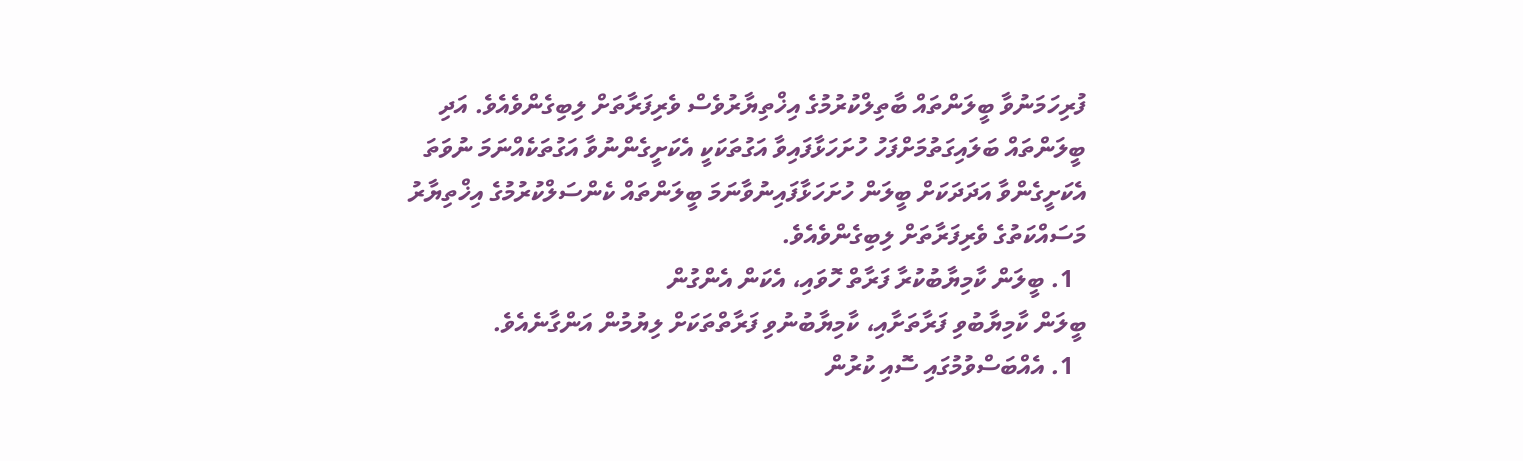ފުރިހަމަނުވާ ބީލަންތައް ބާތިލްކުރުމުގެ އިޚްތިޔާރުވެސް ވެރިފަރާތަށް ލިބިގެންވެއެވެ. އަދި ބީލަންތައް ބަލައިގަތުމަށްފަހު ހުށަހަޅާފައިވާ އަގުތަކަކީ އެކަށީގެންނުވާ އަގުތަކެއްނަމަ ނުވަތަ އެކަށީގެންވާ އަދަދަކަށް ބީލަން ހުށަހަޅާފައިނުވާނަމަ ބީލަންތައް ކެންސަލްކުރުމުގެ އިޚްތިޔާރު މަސައްކަތުގެ ވެރިފަރާތަށް ލިބިގެންވެއެވެ.
  1. ބީލަން ކާމިޔާބުކުރާ ފަރާތް ހޮވައި، އެކަން އެންގުން
ބީލަން ކާމިޔާބުވި ފަރާތަށާއި، ކާމިޔާބުނުވި ފަރާތްތަކަށް ލިޔުމުން އަންގާނެއެވެ.
  1. އެއްބަސްވުމުގައި ސޮއި ކުރުން